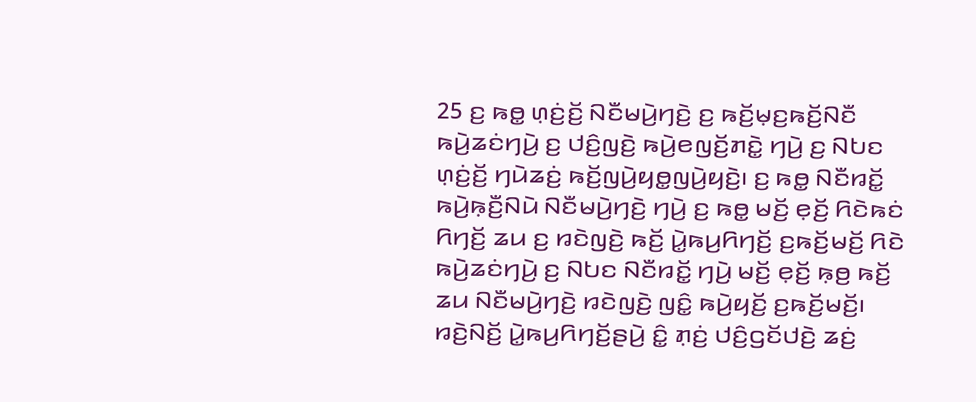25 ꤢ꤬ ꤒꤥ꤭ ꤛ꤫ꤢꤦ꤬ꤢꤩ꤬ ꤡꤢꤪꤗꤣꤧ꤬ꤚꤢꤧ꤬ ꤢ꤬ ꤒꤢꤩ꤬ꤗ꤫ꤢ꤬ꤒꤢꤩ꤬ꤡꤢꤪ ꤒꤣꤧ꤬ꤘꤢꤦꤚꤣꤧ꤬ ꤢ꤬ ꤓꤢꤨ꤬ꤜꤢꤧ꤬ ꤒꤣꤧ꤬ꤕꤜꤢꤩ꤬ꤊꤢꤧ꤭ ꤚꤣꤧ꤬ ꤢ꤬ ꤡꤝꤢ ꤛ꤫ꤢꤦ꤬ꤢꤩ꤬ ꤚꤣꤧꤘꤢꤦ꤬ ꤒꤢꤩ꤬ꤜꤣꤧ꤬ꤟꤥ꤭ꤜꤣꤧ꤬ꤟꤢꤧ꤬꤯ ꤢ꤬ ꤒꤥ꤭ ꤡꤢꤪꤙꤢꤩ꤭ ꤒꤣꤧ꤬ꤒ꤫ꤢꤪ꤬ꤡꤣꤧ ꤡꤢꤪꤗꤣꤧ꤬ꤚꤢꤧ꤬ ꤚꤣꤧ꤬ ꤢ꤬ ꤒꤥ꤭ ꤗꤢꤩ꤬ ꤕ꤫ꤢꤩ꤬ ꤖꤢꤧꤒꤢꤦ ꤖꤚꤢꤩ꤬ ꤘꤣ ꤢ꤬ ꤙꤢꤧꤜꤢꤧ꤬ ꤒꤢꤩ꤬ ꤣꤧ꤭ꤒꤣ꤬ꤖꤚꤢꤩ꤬ ꤢ꤬ꤒꤢꤩ꤬ꤗꤢꤩ꤬ ꤖꤢꤧ ꤒꤣꤧ꤬ꤘꤢꤦꤚꤣꤧ꤬ ꤢ꤬ ꤡꤝꤢ ꤡꤢꤪꤙꤢꤩ꤭ ꤚꤣꤧ꤬ ꤗꤢꤩ꤬ ꤕ꤫ꤢꤩ꤬ ꤒ꤫ꤥ꤬ ꤒꤢꤩ꤬ ꤘꤣ ꤡꤢꤪꤗꤣꤧ꤬ꤚꤢꤧ꤬ ꤙꤢꤧꤜꤢꤧ꤬ ꤜꤢꤨ꤭ ꤒꤣꤧ꤬ꤟꤢꤩ꤬ ꤢ꤬ꤒꤢꤩ꤬ꤗꤢꤩ꤬꤯ ꤙꤢꤧ꤬ꤡꤢꤩ꤬ ꤣꤧ꤭ꤒꤣ꤬ꤖꤚꤢꤩ꤬ꤔꤣꤧ꤬ ꤢꤨ꤭ ꤊ꤫ꤢꤦ꤬ ꤓꤢꤨ꤬ꤞꤢꤩꤓꤢꤧ꤬ ꤘꤢꤦ꤬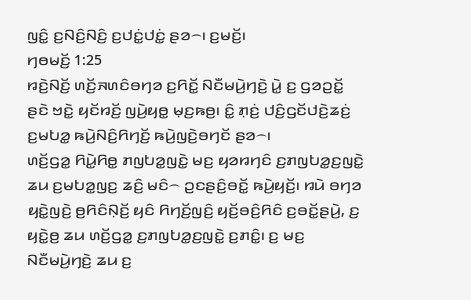ꤜꤢꤨ꤭ ꤢ꤬ꤡꤢꤨ꤬ꤡꤢꤨ꤬ ꤢ꤬ꤓꤢꤦ꤭ꤓꤢꤦ꤭ ꤔꤤ꤮꤯ ꤢ꤬ꤗꤢꤩ꤬꤯
ꤚꤥꤗꤢꤩ꤬ 1:25
ꤙꤢꤧ꤬ꤡꤢꤩ꤬ ꤛꤢꤩ꤬ꤏꤛꤢꤨꤋꤚꤤ ꤢ꤬ꤖꤢꤩ꤭ ꤡꤢꤪꤗꤣꤧ꤬ꤚꤢꤧ꤬ ꤣꤧ꤭ ꤢ꤬ ꤞꤤꤑꤢꤩ꤭ ꤔꤢꤧ ꤠꤢꤧ꤭ ꤟꤢꤩꤙꤢꤩ꤬ ꤜꤣꤧ꤬ꤟꤥ꤭ ꤗ꤫ꤢ꤬ꤒꤥ꤬꤯ ꤢꤨ꤭ ꤊ꤫ꤢꤦ꤬ ꤓꤢꤨ꤬ꤞꤢꤩꤓꤢꤧ꤬ꤘꤢꤦ꤬ ꤢ꤬ꤗꤝꤤ꤭ ꤒꤣꤧ꤬ꤡꤢꤨ꤬ꤖꤚꤢꤩ꤬ ꤒꤣꤧ꤬ꤜꤢꤧ꤬ꤋꤚꤢꤩ ꤔꤤ꤮꤯
ꤛꤢꤩ꤬ꤞꤤ꤭ ꤖꤣꤧ꤭ꤖꤥ꤭ ꤊꤜꤝꤤ꤭ꤜꤢꤧ꤭ ꤗꤢ꤬ ꤟꤤꤙꤚꤢꤨ ꤢ꤬ꤊꤜꤝꤤ꤭ꤢ꤬ꤜꤢꤧ꤭ ꤘꤣ ꤢ꤬ꤗꤝꤤ꤭ꤜꤢ꤬ ꤘꤢꤨ꤬ ꤗꤢꤨ꤮ ꤑꤢꤔꤢꤨ꤬ꤋꤢꤩ꤭ ꤒꤣꤧ꤬ꤟꤢꤩ꤬꤯ ꤙꤣꤧ ꤋꤚꤤ ꤟꤢꤧ꤭ꤜꤢꤧ꤬ ꤥ꤬ꤖꤢꤨꤡ꤫ꤢꤩ꤬ ꤟꤢꤨ ꤖꤚꤢꤩ꤬ꤜꤢꤨ꤬ ꤟꤢꤩ꤬ꤋꤢꤨ꤬ꤖꤢꤨ ꤢ꤬ꤋꤢꤩ꤭ꤔꤣꤧ꤬, ꤢ꤬ ꤟꤢꤧ꤭ꤥ꤬ ꤘꤣ ꤛꤢꤩ꤬ꤞꤤ꤭ ꤢ꤬ꤊꤜꤝꤤ꤭ꤢ꤬ꤜꤢꤧ꤭ ꤢ꤬ꤊꤢꤨ꤭꤯ ꤢ꤬ ꤗꤢ꤬ ꤡꤢꤪꤗꤣꤧ꤬ꤚꤢꤧ꤬ ꤘꤣ ꤢ꤬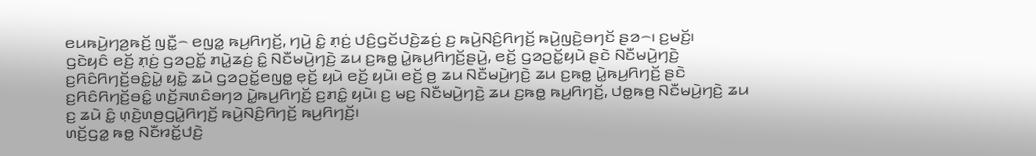ꤕꤣꤒꤣꤧ꤬ꤚꤤ꤬ꤒꤢꤩ꤬ ꤜꤢꤪ꤭꤮ ꤕꤜꤤ꤭ ꤒꤣ꤬ꤖꤚꤢꤩ꤬, ꤚꤣꤧ꤬ ꤢꤨ꤭ ꤊ꤫ꤢꤦ꤬ ꤓꤢꤨ꤬ꤞꤢꤩꤓꤢꤧ꤬ꤘꤢꤦ꤬ ꤢ꤬ ꤒꤣꤧ꤬ꤡꤢꤨ꤬ꤖꤚꤢꤩ꤬ ꤒꤣꤧ꤬ꤜꤢꤧ꤬ꤋꤚꤢꤩ ꤔꤤ꤮꤯ ꤢ꤬ꤗꤢꤩ꤬꤯
ꤞꤢꤧꤟꤢꤨ ꤕꤢꤩ꤬ ꤊ꤫ꤢꤦ꤬ ꤞꤤꤑꤢꤩ꤭ ꤊꤣꤧ꤭ꤘꤢꤦ꤬ ꤢꤨ꤭ ꤡꤢꤪꤗꤣꤧ꤬ꤚꤢꤧ꤬ ꤘꤣ ꤢ꤬ꤒꤥ꤭ ꤣꤧ꤭ꤒꤣ꤬ꤖꤚꤢꤩ꤬ꤔꤣꤧ꤬, ꤕꤢꤩ꤬ ꤞꤤꤑꤢꤩ꤭ꤟꤣꤧ ꤔꤢꤧ ꤡꤢꤪꤗꤣꤧ꤬ꤚꤢꤧ꤬ ꤢ꤬ꤖꤢꤨꤖꤚꤢꤩ꤬ꤋꤢꤨ꤭ꤣꤧ꤭ ꤟꤢꤧ꤭ ꤘꤣꤧ ꤞꤤꤑꤢꤩ꤭ꤕꤜꤥ꤭ ꤕ꤫ꤢꤩ꤬ ꤟꤣꤧ ꤕꤢꤩ꤬ ꤟꤣꤧ꤯ ꤕꤢꤩ꤬ ꤥ꤬ ꤘꤣ ꤡꤢꤪꤗꤣꤧ꤬ꤚꤢꤧ꤬ ꤘꤣ ꤢ꤬ꤒꤥ꤭ ꤣꤧ꤭ꤒꤣ꤬ꤖꤚꤢꤩ꤬ ꤔꤢꤧ ꤢ꤬ꤖꤢꤨꤖꤚꤢꤩ꤬ꤋꤢꤨ꤭ ꤛꤢꤩ꤬ꤏꤛꤢꤨꤋꤚꤤ ꤣꤧ꤭ꤒꤣ꤬ꤖꤚꤢꤩ꤬ ꤢ꤬ꤊꤢꤨ꤭ ꤟꤣꤧ꤯ ꤢ꤬ ꤗꤢ꤬ ꤡꤢꤪꤗꤣꤧ꤬ꤚꤢꤧ꤬ ꤘꤣ ꤢ꤬ꤒꤥ꤭ ꤒꤣ꤬ꤖꤚꤢꤩ꤬, ꤓꤥ꤭ꤒꤥ꤬ ꤡꤢꤪꤗꤣꤧ꤬ꤚꤢꤧ꤬ ꤘꤣ ꤢ꤬ ꤘꤣꤧ ꤢꤨ꤭ ꤛ꤫ꤢꤧ꤬ꤛꤥ꤬ꤞꤣꤧ꤭ꤖꤚꤢꤩ꤬ ꤒꤣꤧ꤬ꤡꤢꤨ꤬ꤖꤚꤢꤩ꤬ ꤒꤣ꤬ꤖꤚꤢꤩ꤬꤯
ꤛꤢꤩ꤬ꤞꤤ꤭ ꤒꤥ꤭ ꤡꤢꤪꤙꤢꤩ꤭ꤓꤢꤧ꤬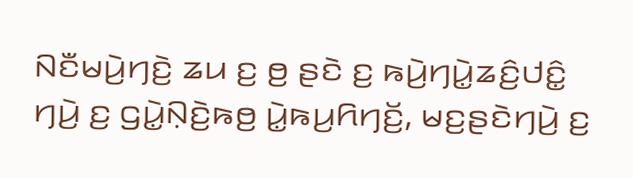ꤡꤢꤪꤗꤣꤧ꤬ꤚꤢꤧ꤬ ꤘꤣ ꤢ꤬ ꤥ꤬ ꤔꤢꤧ ꤢ꤬ ꤒꤣꤧ꤬ꤚꤣꤧ꤭ꤘꤢꤨ꤬ꤓꤢꤨ꤭ ꤚꤣꤧ꤬ ꤢ꤬ ꤞꤣꤧ꤭ꤡ꤫ꤢꤧ꤬ꤒꤥ꤬ ꤣꤧ꤭ꤒꤣ꤬ꤖꤚꤢꤩ꤬, ꤗꤢ꤬ꤔꤢꤧꤚꤣꤧ꤬ ꤢ꤬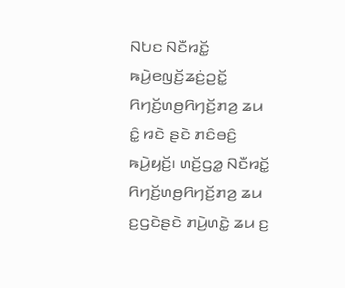ꤡꤝꤢ ꤡꤢꤪꤙꤢꤩ꤭ ꤒꤣꤧ꤬ꤕꤜꤢꤩ꤬ꤘꤢꤦ꤬ꤑꤢꤩ꤭ ꤖꤚꤢꤩ꤬ꤛꤥ꤬ꤖꤚꤢꤩ꤬ꤊꤤ꤬ ꤘꤣ ꤢꤨ꤭ ꤙꤢꤧ ꤔꤢꤧ ꤊꤢꤨꤋꤢꤨ꤬ ꤒꤣꤧ꤬ꤟꤢꤩ꤬꤯ ꤛꤢꤩ꤬ꤞꤤ꤭ ꤡꤢꤪꤙꤢꤩ꤭ ꤖꤚꤢꤩ꤬ꤛꤥ꤬ꤖꤚꤢꤩ꤬ꤊꤤ꤬ ꤘꤣ ꤢ꤬ꤞꤢꤧꤔꤢꤧ ꤊꤣꤧ꤬ꤛꤢꤧ꤭ ꤘꤣ ꤢ꤬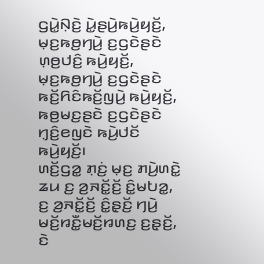ꤞꤣꤧ꤭ꤡ꤫ꤢꤧ꤬ ꤣꤧ꤭ꤔꤣꤧ꤬ꤒꤣꤧ꤬ꤟꤢꤩ꤬, ꤗ꤫ꤢ꤬ꤒꤥ꤬ꤚꤣꤧ꤬ ꤢ꤬ꤞꤢꤧꤔꤢꤧ ꤛ꤫ꤥ꤬ꤓꤢꤨ꤬ ꤒꤣꤧ꤬ꤟꤢꤩ꤬, ꤗ꤫ꤢ꤬ꤒꤥ꤬ꤚꤣꤧ꤬ ꤢ꤬ꤞꤢꤧꤔꤢꤧ ꤒꤢꤩ꤬ꤖꤢꤨꤒꤢꤩ꤬ꤜꤣꤧ꤬ ꤒꤣꤧ꤬ꤟꤢꤩ꤬, ꤒꤥ꤬ꤗꤢ꤬ꤔꤢꤧ ꤢ꤬ꤞꤢꤧꤔꤢꤧ ꤚ꤫ꤢꤨ꤬ꤕꤜꤢꤧ ꤒꤣꤧ꤬ꤓꤢꤩ ꤒꤣꤧ꤬ꤟꤢꤩ꤬꤯
ꤛꤢꤩ꤬ꤞꤤ꤭ ꤊ꤫ꤢꤦ꤬ ꤗ꤫ꤢ꤬ ꤊꤣꤧ꤬ꤛꤢꤧ꤭ ꤘꤣ ꤢ꤬ ꤤ꤬ꤏꤢꤩ꤭ꤢꤩ꤬ ꤢꤨ꤭ꤗꤝꤤ꤭, ꤢ꤬ ꤤ꤬ꤏꤢꤩ꤭ꤢꤩ꤬ ꤢꤨ꤭ꤔ꤫ꤢꤩ꤬ ꤚꤣꤧ꤬ ꤗꤢꤩ꤬ꤙꤢꤪ꤭ꤗꤢꤩ꤬ꤙꤛꤢ꤬ ꤢ꤬ꤔ꤫ꤢꤩ꤬, ꤢꤧ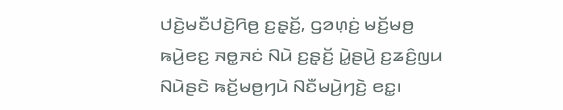ꤓꤢꤧ꤬ꤗꤢꤪꤓꤢꤧ꤬ꤖꤥ꤬ ꤢ꤬ꤔ꤫ꤢꤩ꤬, ꤞꤤꤛ꤫ꤢꤦ꤬ ꤗꤢꤩ꤬ꤗꤥ꤬ ꤒꤣꤧ꤬ꤕꤢ꤬ ꤏꤥ꤭ꤏꤢꤦ ꤡꤣꤧ ꤢ꤬ꤔ꤫ꤢꤩ꤬ ꤣꤧ꤭ꤔꤣꤧ꤬ ꤢ꤬ꤘꤢꤨ꤬ꤜꤣ ꤡꤣꤧꤔꤢꤧ ꤒꤢꤩ꤬ꤗꤥ꤬ꤚꤣꤧ ꤡꤢꤪꤗꤣꤧ꤬ꤚꤢꤧ꤬ ꤕꤢ꤭꤯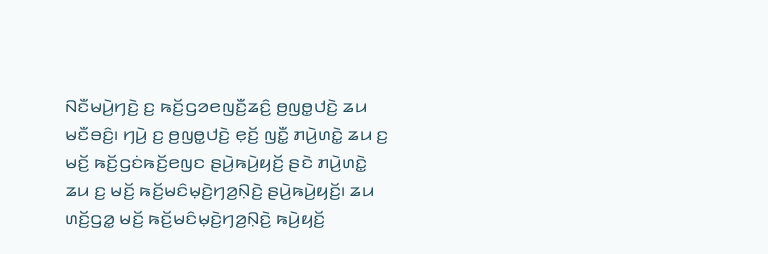ꤡꤢꤪꤗꤣꤧ꤬ꤚꤢꤧ꤬ ꤢ꤬ ꤒꤢꤩ꤬ꤞꤤꤕꤜꤢꤪ꤬ꤘꤢꤨ꤬ ꤥ꤬ꤜꤥ꤭ꤓꤢꤧ꤬ ꤘꤣ ꤗꤢꤪꤋꤢꤨ꤬꤯ ꤚꤣꤧ꤬ ꤢ꤬ ꤥ꤬ꤜꤥ꤭ꤓꤢꤧ꤬ ꤕ꤫ꤢꤩ꤬ ꤜꤢꤪ꤭ ꤊꤣꤧ꤬ꤛꤢꤧ꤭ ꤘꤣ ꤢ꤬ ꤗꤢꤩ꤬ ꤒꤢꤩ꤬ꤞꤢꤦꤒꤢꤩ꤬ꤕꤜꤢ ꤔꤣꤧ꤬ꤒꤣꤧ꤬ꤟꤢꤩ꤬ ꤔꤢꤧ ꤊꤣꤧ꤬ꤛꤢꤧ꤭ ꤘꤣ ꤢ꤬ ꤗꤢꤩ꤬ ꤒꤢꤩ꤬ꤗꤢꤨꤗ꤫ꤢꤧ꤬ꤚꤤ꤬ꤡ꤫ꤢꤧ꤬ ꤔꤣꤧ꤬ꤒꤣꤧ꤬ꤟꤢꤩ꤬꤯ ꤘꤣ ꤛꤢꤩ꤬ꤞꤤ꤭ ꤗꤢꤩ꤬ ꤒꤢꤩ꤬ꤗꤢꤨꤗ꤫ꤢꤧ꤬ꤚꤤ꤬ꤡ꤫ꤢꤧ꤬ ꤒꤣꤧ꤬ꤟꤢꤩ꤬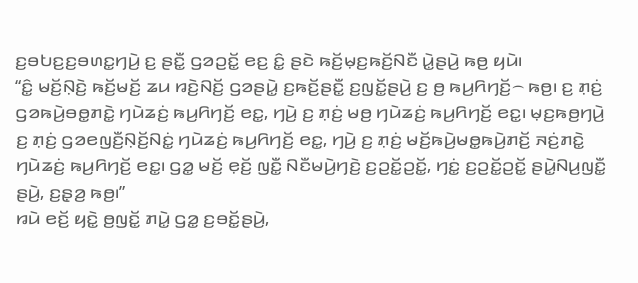ꤢ꤬ꤋꤝꤢ꤬ꤢ꤬ꤋꤛꤢ꤭ꤚꤣꤧ꤬ ꤢ꤬ ꤔꤢꤪ꤭ ꤞꤤꤑꤢꤩ꤭ ꤕꤢ꤬ ꤢꤨ꤭ ꤔꤢꤧ ꤒꤢꤩ꤬ꤗ꤫ꤢ꤬ꤒꤢꤩ꤬ꤡꤢꤪ ꤣꤧ꤭ꤔꤣꤧ꤬ ꤒꤥ꤬ ꤟꤣꤧ꤯
“ꤢꤨ꤭ ꤗꤢꤩ꤬ꤡ꤫ꤢꤧ꤬ ꤒꤢꤩ꤬ꤗꤢꤩ꤬ ꤘꤣ ꤙꤢꤧ꤬ꤡꤢꤩ꤬ ꤞꤤꤔꤣꤧ꤭ ꤢ꤬ꤒꤢꤩ꤬ꤔꤢꤪ꤭ ꤢ꤬ꤜꤢꤩ꤭ꤔꤣꤧ꤬ ꤢ꤬ ꤥ꤬ ꤒꤣ꤬ꤖꤚꤢꤩ꤬꤮ ꤒꤥ꤬꤯ ꤢ꤬ ꤊ꤫ꤢꤦ꤬ ꤞꤤꤒꤣꤧ꤬ꤋꤥ꤭ꤊꤢꤧ꤭ ꤚꤣꤧꤘꤢꤦ꤬ ꤒꤣ꤬ꤖꤚꤢꤩ꤬ ꤕꤢ꤭, ꤚꤣꤧ꤬ ꤢ꤬ ꤊ꤫ꤢꤦ꤬ ꤗꤥ꤬ ꤚꤣꤧꤘꤢꤦ꤬ ꤒꤣ꤬ꤖꤚꤢꤩ꤬ ꤕꤢ꤭꤯ ꤗ꤫ꤢ꤬ꤒꤥ꤬ꤚꤣꤧ꤬ ꤢ꤬ ꤊ꤫ꤢꤦ꤬ ꤞꤤꤕꤜꤢꤪ꤬ꤡ꤫ꤢꤩ꤬ꤡꤢꤦ꤭ ꤚꤣꤧꤘꤢꤦ꤬ ꤒꤣ꤬ꤖꤚꤢꤩ꤬ ꤕꤢ꤭, ꤚꤣꤧ꤬ ꤢ꤬ ꤊ꤫ꤢꤦ꤬ ꤗꤢꤩ꤬ꤒꤣꤧ꤬ꤗꤥ꤭ꤒꤣꤧ꤬ꤊꤢꤩ꤬ ꤏꤢꤦ꤬ꤊꤢꤧ꤭ ꤚꤣꤧꤘꤢꤦ꤬ ꤒꤣ꤬ꤖꤚꤢꤩ꤬ ꤕꤢ꤭꤯ ꤞꤤ꤭ ꤗꤢꤩ꤬ ꤕ꤫ꤢꤩ꤬ ꤜꤢꤪ꤭ ꤡꤢꤪꤗꤣꤧ꤬ꤚꤢꤧ꤬ ꤢ꤬ꤑꤢꤩ꤭ꤑꤢꤩ꤭, ꤚꤢꤦ꤭ ꤢ꤬ꤑꤢꤩ꤭ꤑꤢꤩ꤭ ꤔꤣꤧ꤭ꤡꤣ꤬ꤜꤢꤪ꤭ ꤔꤣꤧ꤬, ꤢ꤬ꤔ꤫ꤤ꤬ ꤒꤥ꤬꤯”
ꤙꤣꤧ ꤕꤢꤩ꤬ ꤟꤢꤧ꤭ ꤥ꤬ꤜꤢꤩ꤭ ꤊꤣꤧ꤭ ꤞꤤ꤭ ꤢ꤬ꤋꤢꤩ꤭ꤔꤣꤧ꤬,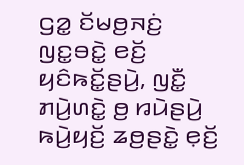ꤞꤤ꤭ ꤢꤩꤗꤥ꤬ꤏꤢꤦ꤬ ꤜꤢ꤭ꤋꤢꤧ꤭ ꤕꤢꤩ꤬ ꤟꤢꤨꤒꤢꤩ꤭ꤔꤣꤧ꤬, ꤜꤢꤪ꤭ ꤊꤣꤧ꤬ꤛꤢꤧ꤭ ꤥ꤬ ꤙꤣꤧꤔꤣꤧ꤬ ꤒꤣꤧ꤬ꤟꤢꤩ꤬ ꤘꤥ꤬ꤔꤢꤧ꤭ ꤕ꤫ꤢꤩ꤬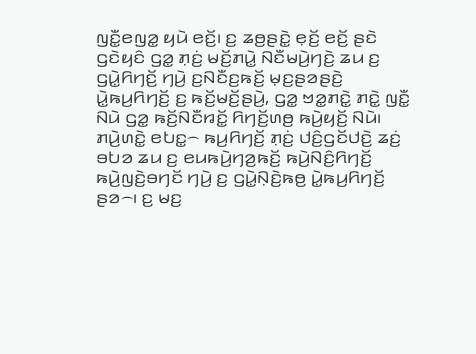ꤜꤢꤪ꤭ꤕꤜꤤ꤭ ꤟꤣꤧ ꤕꤢꤩ꤬꤯ ꤢ꤬ ꤘꤥ꤬ꤔꤢꤧ꤭ ꤕ꤫ꤢꤩ꤬ ꤕꤢꤩ꤬ ꤔꤢꤧ ꤞꤢꤧꤟꤢꤨ ꤞꤤ꤭ ꤊ꤫ꤢꤦ꤬ ꤗꤢꤩ꤬ꤊꤣꤧ꤭ ꤡꤢꤪꤗꤣꤧ꤬ꤚꤢꤧ꤬ ꤘꤣ ꤢ꤬ ꤞꤣꤧ꤭ꤖꤚꤢꤩ꤬ ꤚꤣꤧ꤬ ꤢ꤬ꤡꤢꤪꤢ꤬ꤒꤢꤩ꤬ ꤗ꤫ꤢ꤬ꤔꤤꤔꤢꤧ꤬ ꤣꤧ꤭ꤒꤣ꤬ꤖꤚꤢꤩ꤬ ꤢ꤬ ꤒꤢꤩ꤬ꤗꤢꤩ꤬ꤔꤣꤧ꤬, ꤞꤤ꤭ ꤠꤤ꤭ꤊꤢꤧ꤭ ꤊꤢꤧ꤭ ꤜꤢꤪ꤭ ꤡꤣꤧ ꤞꤤ꤭ ꤒꤢꤩ꤬ꤡꤢꤪꤙꤢꤩ꤭ ꤖꤚꤢꤩ꤬ꤛꤥ꤬ ꤒꤣꤧ꤬ꤟꤢꤩ꤬ ꤡꤣꤧ꤯
ꤊꤣꤧ꤬ꤛꤢꤧ꤭ ꤕꤝꤢ꤭꤮ ꤒꤣ꤬ꤖꤚꤢꤩ꤬ ꤊ꤫ꤢꤦ꤬ ꤓꤢꤨ꤬ꤞꤢꤩꤓꤢꤧ꤬ ꤘꤢꤦ꤬ ꤋꤝꤤ ꤘꤣ ꤢ꤬ ꤕꤣꤒꤣꤧ꤬ꤚꤤ꤬ꤒꤢꤩ꤬ ꤒꤣꤧ꤬ꤡꤢꤨ꤬ꤖꤚꤢꤩ꤬ ꤒꤣꤧ꤬ꤜꤢꤧ꤬ꤋꤚꤢꤩ ꤚꤣꤧ꤬ ꤢ꤬ ꤞꤣꤧ꤭ꤡ꤫ꤢꤧ꤬ꤒꤥ꤬ ꤣꤧ꤭ꤒꤣ꤬ꤖꤚꤢꤩ꤬ ꤔꤤ꤮꤯ ꤢ꤬ ꤗꤢ꤬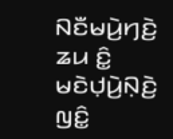ꤡꤢꤪꤗꤣꤧ꤬ꤚꤢꤧ꤬ ꤘꤣ ꤢꤨ꤭ ꤗꤢꤧꤓ꤫ꤣꤧ꤬ꤡ꤫ꤢꤧ꤬ ꤜꤢꤨ꤭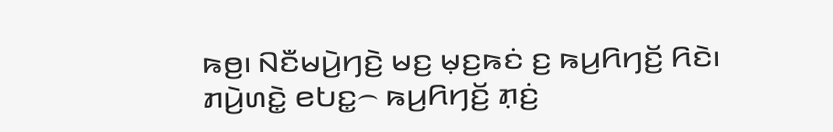ꤒꤥ꤬꤯ ꤡꤢꤪꤗꤣꤧ꤬ꤚꤢꤧ꤬ ꤗꤢ꤬ ꤗ꤫ꤢ꤬ꤒꤢꤦ ꤢ꤬ ꤒꤣ꤬ꤖꤚꤢꤩ꤬ ꤖꤢꤧ꤯ ꤊꤣꤧ꤬ꤛꤢꤧ꤭ ꤕꤝꤢ꤭꤮ ꤒꤣ꤬ꤖꤚꤢꤩ꤬ ꤊ꤫ꤢꤦ꤬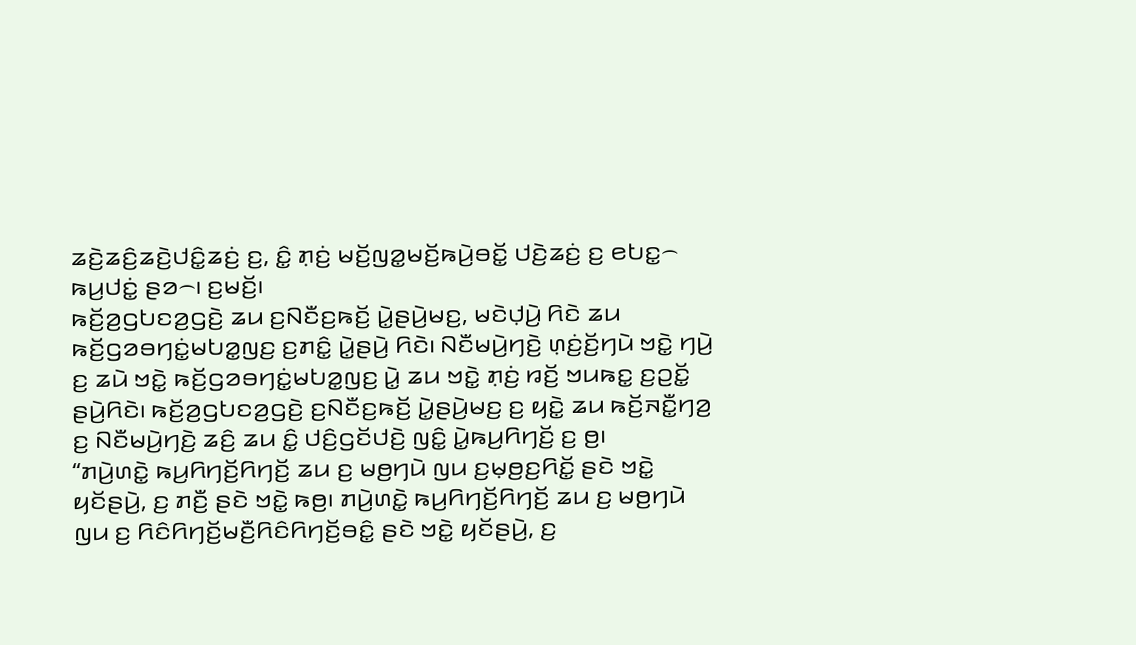ꤘꤢꤧ꤬ꤘꤢꤨ꤬ꤘꤢꤧ꤬ꤓꤢꤨ꤭ꤘꤢꤦ꤬ ꤢ꤬, ꤢꤨ꤭ ꤊ꤫ꤢꤦ꤬ ꤗꤢꤩ꤬ꤜꤤ꤭ꤗꤢꤩ꤬ꤒꤣꤧ꤬ꤋꤢꤩ꤭ ꤓꤢꤧ꤬ꤘꤢꤦ꤬ ꤢ꤬ ꤕꤝꤢ꤭꤮ ꤒꤣ꤬ꤓꤢꤦ꤭ ꤔꤤ꤮꤯ ꤢ꤬ꤗꤢꤩ꤬꤯
ꤒꤢꤩ꤬ꤤ꤬ꤞꤝꤢꤤ꤬ꤞꤢꤧ꤬ ꤘꤣ ꤢ꤬ꤡꤢꤪꤢ꤬ꤒꤢꤩ꤬ ꤣꤧ꤭ꤔꤣꤧ꤬ꤗꤢ꤬, ꤗꤢꤧꤓ꤫ꤣꤧ꤬ ꤖꤢꤧ ꤘꤣ ꤒꤢꤩ꤬ꤞꤤꤋꤚꤢꤦ꤭ꤗꤝꤤ꤭ꤜꤢ꤬ ꤢ꤬ꤊꤢꤨ꤭ ꤣꤧ꤭ꤔꤣꤧ꤬ ꤖꤢꤧ꤯ ꤡꤢꤪꤗꤣꤧ꤬ꤚꤢꤧ꤬ ꤛ꤫ꤢꤦ꤬ꤢꤩ꤬ꤚꤣꤧ ꤠꤢꤧ꤭ ꤚꤣꤧ꤬ ꤢ꤬ ꤘꤣꤧ ꤠꤢꤧ꤭ ꤒꤢꤩ꤬ꤞꤤꤋꤚꤢꤦ꤭ꤗꤝꤤ꤭ꤜꤢ꤬ ꤣꤧ꤭ ꤘꤣ ꤠꤢꤧ꤭ ꤊ꤫ꤢꤦ꤬ ꤙꤢꤩ꤬ ꤠꤣꤒꤢ꤭ ꤢ꤬ꤑꤢꤩ꤭ ꤔꤣꤧ꤬ꤖꤢꤧ꤯ ꤒꤢꤩ꤬ꤤ꤬ꤞꤝꤢꤤ꤬ꤞꤢꤧ꤬ ꤢ꤬ꤡꤢꤪꤢ꤬ꤒꤢꤩ꤬ ꤣꤧ꤭ꤔꤣꤧ꤬ꤗꤢ꤬ ꤢ꤬ ꤟꤢꤧ꤭ ꤘꤣ ꤒꤢꤩ꤬ꤏꤢꤪ꤭ꤚꤤ꤬ ꤢ꤬ ꤡꤢꤪꤗꤣꤧ꤬ꤚꤢꤧ꤬ ꤘꤢꤨ꤬ ꤘꤣ ꤢꤨ꤭ ꤓꤢꤨ꤬ꤞꤢꤩꤓꤢꤧ꤬ ꤜꤢꤨ꤭ ꤣꤧ꤭ꤒꤣ꤬ꤖꤚꤢꤩ꤬ ꤢ꤬ ꤥ꤬꤯
“ꤊꤣꤧ꤬ꤛꤢꤧ꤭ ꤒꤣ꤬ꤖꤚꤢꤩ꤬ꤖꤚꤢꤩ꤬ ꤘꤣ ꤢ꤬ ꤗꤥ꤬ꤚꤣꤧ ꤜꤣ ꤢ꤬ꤗ꤫ꤥ꤬ꤢ꤬ꤖꤢꤩ꤭ ꤔꤢꤧ ꤠꤢꤧ꤭ ꤟꤢꤩꤔꤣꤧ꤬, ꤢ꤬ ꤊꤢꤪ꤬ ꤔꤢꤧ ꤠꤢꤧ꤭ ꤒꤥ꤬꤯ ꤊꤣꤧ꤬ꤛꤢꤧ꤭ ꤒꤣ꤬ꤖꤚꤢꤩ꤬ꤖꤚꤢꤩ꤬ ꤘꤣ ꤢ꤬ ꤗꤥ꤬ꤚꤣꤧ ꤜꤣ ꤢ꤬ ꤖꤢꤨꤖꤚꤢꤩ꤬ꤗꤢꤪ꤬ꤖꤢꤨꤖꤚꤢꤩ꤬ꤋꤢꤨ꤭ ꤔꤢꤧ ꤠꤢꤧ꤭ ꤟꤢꤩꤔꤣꤧ꤬, ꤢ꤬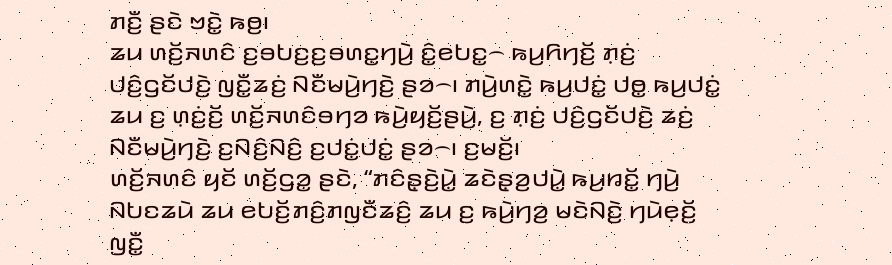ꤊꤢꤪ꤬ ꤔꤢꤧ ꤠꤢꤧ꤭ ꤒꤥ꤬꤯
ꤘꤣ ꤛꤢꤩ꤬ꤏꤛꤢꤨ ꤢ꤬ꤋꤝꤢ꤬ꤢ꤬ꤋꤛꤢ꤭ꤚꤣꤧ꤬ ꤢꤨ꤭ꤕꤝꤢ꤭꤮ ꤒꤣ꤬ꤖꤚꤢꤩ꤬ ꤊ꤫ꤢꤦ꤬ ꤓꤢꤨ꤬ꤞꤢꤩꤓꤢꤧ꤬ ꤜꤢꤪ꤭ꤘꤢꤦ꤬ ꤡꤢꤪꤗꤣꤧ꤬ꤚꤢꤧ꤬ ꤔꤤ꤮꤯ ꤊꤣꤧ꤬ꤛꤢꤧ꤭ ꤒꤣ꤬ꤓꤢꤦ꤭ ꤓꤥ꤭ ꤒꤣ꤬ꤓꤢꤦ꤭ ꤘꤣ ꤢ꤬ ꤛ꤫ꤢꤦ꤬ꤢꤩ꤬ ꤛꤢꤩ꤬ꤏꤛꤢꤨꤋꤚꤤ ꤒꤣꤧ꤬ꤟꤢꤩ꤬ꤔꤣꤧ꤬, ꤢ꤬ ꤊ꤫ꤢꤦ꤬ ꤓꤢꤨ꤬ꤞꤢꤩꤓꤢꤧ꤬ ꤘꤢꤦ꤬ ꤡꤢꤪꤗꤣꤧ꤬ꤚꤢꤧ꤬ ꤢ꤬ꤡꤢꤨ꤬ꤡꤢꤨ꤬ ꤢ꤬ꤓꤢꤦ꤭ꤓꤢꤦ꤭ ꤔꤤ꤮꤯ ꤢ꤬ꤗꤢꤩ꤬꤯
ꤛꤢꤩ꤬ꤏꤛꤢꤨ ꤟꤢꤩ ꤛꤢꤩ꤬ꤞꤤ꤭ ꤔꤢꤧ, “ꤊꤢꤨꤔ꤫ꤢꤧ꤬ꤣꤧ꤭ ꤘꤢꤧꤔ꤫ꤤ꤬ꤓꤣꤧ꤭ ꤒꤣ꤬ꤙꤢꤩ꤭ ꤚꤣꤧ꤬ ꤡꤝꤢꤘꤣꤧ ꤘꤣ ꤕꤝꤢꤩ꤬ꤊꤢꤨ꤬ꤊꤜꤢꤪꤘꤢꤨ꤬ ꤘꤣ ꤢ꤬ ꤒꤣꤧ꤬ꤚꤤ꤬ ꤗꤢꤧꤡꤢꤧ꤬ ꤚꤣꤧꤕ꤫ꤢꤩ꤬ ꤜꤢꤪ꤭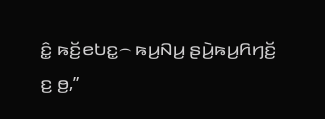ꤢꤨ꤭ ꤒꤢꤩ꤬ꤕꤝꤢ꤭꤮ ꤒꤣ꤬ꤡꤣ꤬ ꤔꤣꤧ꤬ꤒꤣ꤬ꤖꤚꤢꤩ꤬ ꤢ꤬ ꤥ꤬,”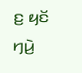ꤢ꤬ ꤟꤢꤩ ꤚꤣꤧ꤬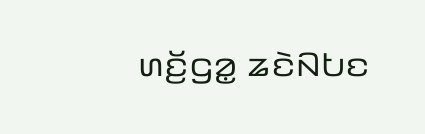ꤛꤢꤩ꤬ꤞꤤ꤭ ꤘꤢꤧꤡꤝꤢ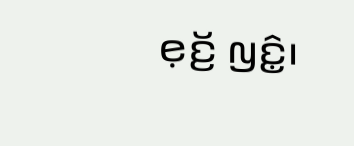ꤕ꤫ꤢꤩ꤬ ꤜꤢꤨ꤭꤯